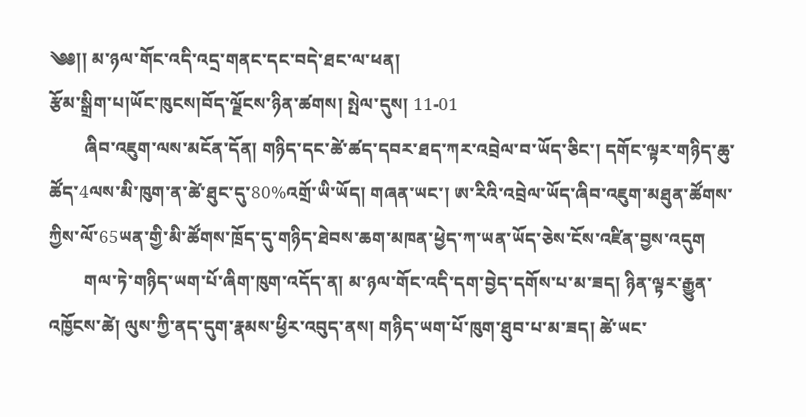༄༅།། མ་ཉལ་གོང་འདི་འདྲ་གནང་དང་བདེ་ཐང་ལ་ཕན།
རྩོམ་སྒྲིག་པ།ཡོང་ཁུངས།བོད་ལྗོངས་ཉིན་ཚགས། སྤེལ་དུས། 11-01
        ཞིབ་འཇུག་ལས་མངོན་དོན། གཉིད་དང་ཚེ་ཚད་དབར་ཐད་ཀར་འབྲེལ་བ་ཡོད་ཅིང་། དགོང་ལྟར་གཉིད་ཆུ་ཚོད་4ལས་མི་ཁུག་ན་ཚེ་ཐུང་དུ་80%འགྲོ་ཡི་ཡོད། གཞན་ཡང་། ཨ་རིའི་འབྲེལ་ཡོད་ཞིབ་འཇུག་མཐུན་ཚོགས་ཀྱིས་ལོ་65ཡན་གྱི་མི་ཚོགས་ཁྲོད་དུ་གཉིད་ཐེབས་ཆག་མཁན་ཕྱེད་ཀ་ཡན་ཡོད་ཅེས་ངོས་འཛིན་བྱས་འདུག
        གལ་ཏེ་གཉིད་ཡག་པོ་ཞིག་ཁུག་འདོད་ན། མ་ཉལ་གོང་འདི་དག་བྱེད་དགོས་པ་མ་ཟད། ཉིན་ལྟར་རྒྱུན་འཁྱོངས་ཚེ། ལུས་ཀྱི་ནད་དུག་རྣམས་ཕྱིར་འབུད་ནས། གཉིད་ཡག་པོ་ཁུག་ཐུབ་པ་མ་ཟད། ཚེ་ཡང་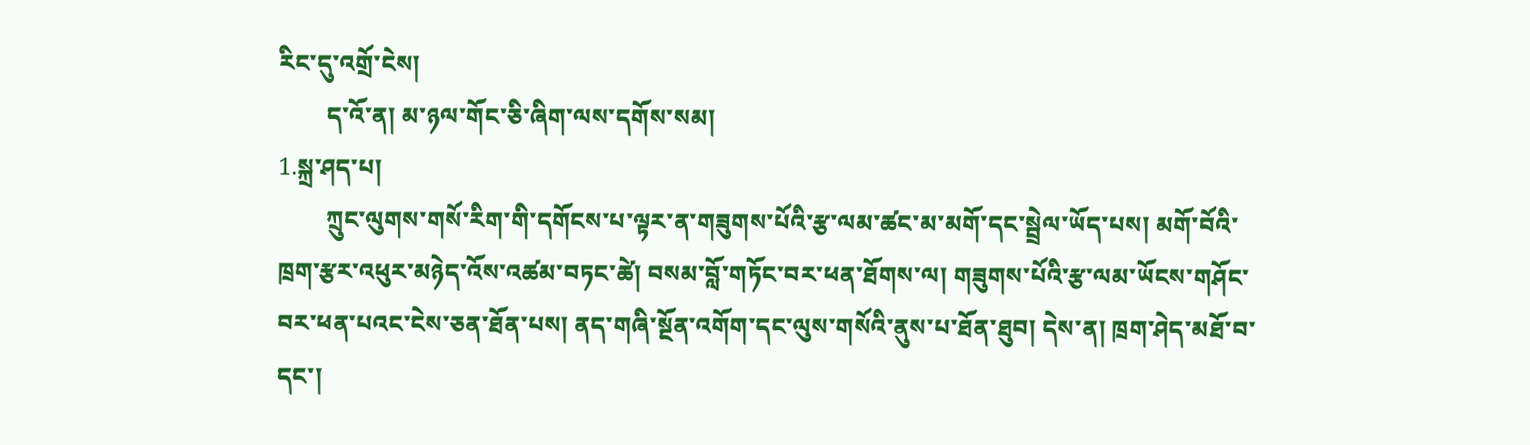རིང་དུ་འགྲོ་ངེས།
        ད་འོ་ན། མ་ཉལ་གོང་ཅི་ཞིག་ལས་དགོས་སམ།
1.སྐྲ་ཤད་པ།
        ཀྲུང་ལུགས་གསོ་རིག་གི་དགོངས་པ་ལྟར་ན་གཟུགས་པོའི་རྩ་ལམ་ཚང་མ་མགོ་དང་སྦྲེལ་ཡོད་པས། མགོ་བོའི་ཁྲག་རྩར་འཕུར་མཉེད་འོས་འཚམ་བཏང་ཚེ། བསམ་བློ་གཏོང་བར་ཕན་ཐོགས་ལ། གཟུགས་པོའི་རྩ་ལམ་ཡོངས་གཤོང་བར་ཕན་པའང་ངེས་ཅན་ཐོན་པས། ནད་གཞི་སྔོན་འགོག་དང་ལུས་གསོའི་ནུས་པ་ཐོན་ཐུབ། དེས་ན། ཁྲག་ཤེད་མཐོ་བ་དང་།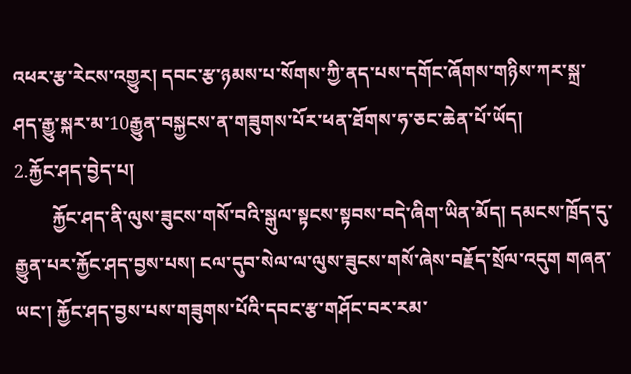འཕར་རྩ་རེངས་འགྱུར། དབང་རྩ་ཉམས་པ་སོགས་ཀྱི་ནད་པས་དགོང་ཞོགས་གཉིས་ཀར་སྐྲ་ཤད་རྒྱུ་སྐར་མ་10རྒྱུན་བསྐྱངས་ན་གཟུགས་པོར་ཕན་ཐོགས་ཧ་ཅང་ཆེན་པོ་ཡོད།
2.རྐྱོང་ཤད་བྱེད་པ།
        རྐྱོང་ཤད་ནི་ལུས་ཟུངས་གསོ་བའི་སྒུལ་སྟངས་སྟབས་བདེ་ཞིག་ཡིན་མོད། དམངས་ཁྲོད་དུ་རྒྱུན་པར་རྐྱོང་ཤད་བྱས་པས། ངལ་དུབ་སེལ་ལ་ལུས་ཟུངས་གསོ་ཞེས་བརྗོད་སྲོལ་འདུག གཞན་ཡང་། རྐྱོང་ཤད་བྱས་པས་གཟུགས་པོའི་དབང་རྩ་གཤོང་བར་རམ་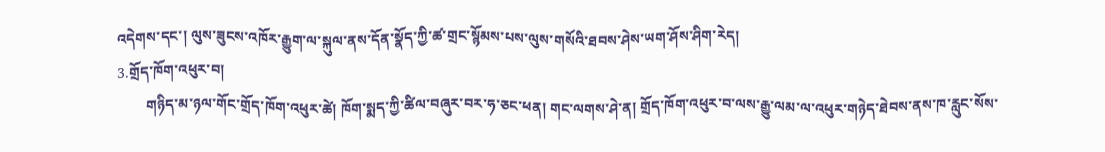འདེགས་དང་། ལུས་ཟུངས་འཁོར་རྒྱུག་ལ་སྐུལ་ནས་དོན་སྣོད་ཀྱི་ཚ་གྲང་སྙོམས་པས་ལུས་གསོའི་ཐབས་ཤེས་ཡག་ཤོས་ཤིག་རེད།
3.གྲོད་ཁོག་འཕུར་བ།
        གཉིད་མ་ཉལ་གོང་གྲོད་ཁོག་འཕུར་ཚེ། ཁོག་སྨད་ཀྱི་ཚིལ་བཞུར་བར་ཧ་ཅང་ཕན། གང་ལགས་ཤེ་ན། གྲོད་ཁོག་འཕུར་བ་ལས་རྒྱུ་ལམ་ལ་འཕུར་གཉེད་ཐེབས་ནས་ཁ་རླུང་སོས་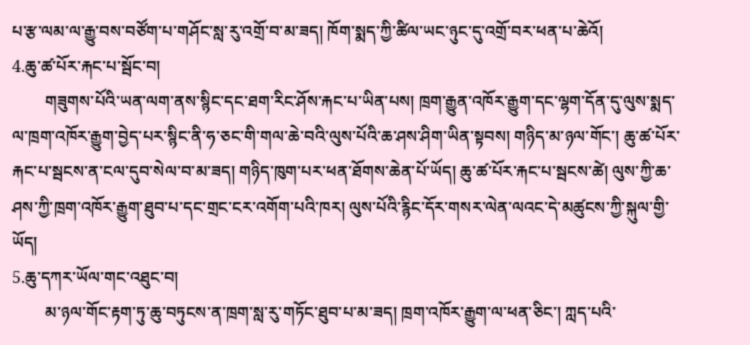པ་རྩ་ལམ་ལ་རྒྱུ་བས་བཙོག་པ་གཤོང་སླ་རུ་འགྲོ་བ་མ་ཟད། ཁོག་སྨད་ཀྱི་ཚིལ་ཡང་ཉུང་དུ་འགྲོ་བར་ཕན་པ་ཆེའོ།
4.ཆུ་ཚ་པོར་རྐང་པ་སྦོང་བ།
        གཟུགས་པོའི་ཡན་ལག་ནས་སྙིང་དང་ཐག་རིང་ཤོས་རྐང་པ་ཡིན་པས། ཁྲག་རྒྱུན་འཁོར་རྒྱུག་དང་ལྷག་དོན་དུ་ལུས་སྨད་ལ་ཁྲག་འཁོར་རྒྱུག་བྱེད་པར་སྙིང་ནི་ཧ་ཅང་གི་གལ་ཆེ་བའི་ལུས་པོའི་ཆ་ཤས་ཤིག་ཡིན་སྟབས། གཉིད་མ་ཉལ་གོང་། ཆུ་ཚ་པོར་རྐང་པ་སྦངས་ན་ངལ་དུབ་སེལ་བ་མ་ཟད། གཉིད་ཁུག་པར་ཕན་ཐོགས་ཆེན་པོ་ཡོད། ཆུ་ཚ་པོར་རྐང་པ་སྦངས་ཚེ། ལུས་ཀྱི་ཆ་ཤས་ཀྱི་ཁྲག་འཁོར་རྒྱུག་ཐུབ་པ་དང་གྲང་ངར་འགོག་པའི་ཁར། ལུས་པོའི་རྙིང་དོར་གསར་ལེན་ལའང་དེ་མཚུངས་ཀྱི་སྐུལ་གྱི་ཡོད།
5.ཆུ་དཀར་ཡོལ་གང་འཐུང་བ།
        མ་ཉལ་གོང་རྟག་ཏུ་ཆུ་བཏུངས་ན་ཁྲག་སླ་རུ་གཏོང་ཐུབ་པ་མ་ཟད། ཁྲག་འཁོར་རྒྱུག་ལ་ཕན་ཅིང་། ཀླད་པའི་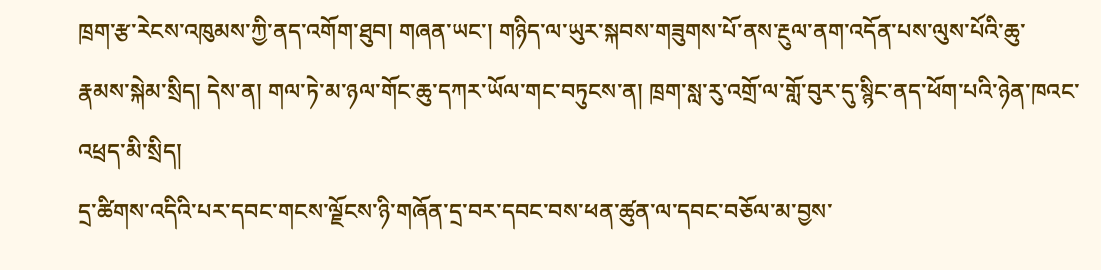ཁྲག་རྩ་རེངས་འཁུམས་ཀྱི་ནད་འགོག་ཐུབ། གཞན་ཡང་། གཉིད་ལ་ཡུར་སྐབས་གཟུགས་པོ་ནས་རྔུལ་ནག་འདོན་པས་ལུས་པོའི་ཆུ་རྣམས་སྐེམ་སྲིད། དེས་ན། གལ་ཏེ་མ་ཉལ་གོང་ཆུ་དཀར་ཡོལ་གང་བཏུངས་ན། ཁྲག་སླ་རུ་འགྲོ་ལ་གློ་བུར་དུ་སྙིང་ནད་ཕོག་པའི་ཉེན་ཁའང་འཕྲད་མི་སྲིད།
དྲ་ཚིགས་འདིའི་པར་དབང་གངས་ལྗོངས་ཉི་གཞོན་དྲ་བར་དབང་བས་ཕན་ཚུན་ལ་དབང་བཅོལ་མ་བྱས་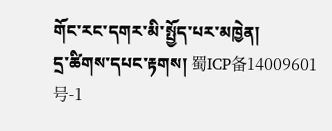གོང་རང་དགར་མི་སྤྱོད་པར་མཁྱེན།
དྲ་ཚིགས་དཔང་རྟགས། 蜀ICP备14009601号-1